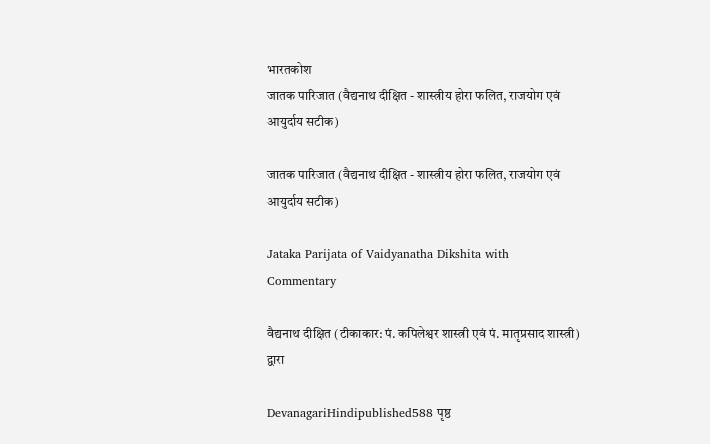भारतकोश
जातक पारिजात (वैद्यनाथ दीक्षित - शास्त्रीय होरा फलित, राजयोग एवं आयुर्दाय सटीक)

जातक पारिजात (वैद्यनाथ दीक्षित - शास्त्रीय होरा फलित, राजयोग एवं आयुर्दाय सटीक)

Jataka Parijata of Vaidyanatha Dikshita with Commentary

वैद्यनाथ दीक्षित (टीकाकार: पं. कपिलेश्वर शास्त्री एवं पं. मातृप्रसाद शास्त्री) द्वारा

DevanagariHindipublished588 पृष्ठ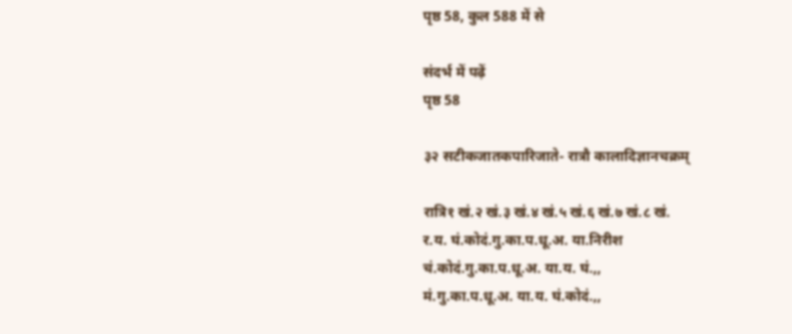पृष्ठ 58, कुल 588 में से

संदर्भ में पढ़ें
पृष्ठ 58

३२ सटीकजातकपारिजाते- रात्रौ कालादिज्ञानचक्रम्

रात्रि१ खं.२ खं.३ खं.४ खं.५ खं.६ खं.७ खं.८ खं.
र.य. घं.कोदं.गु.का.प.धू.अ. या.निरीश
चं.कोदं.गु.का.प.धू.अ. या.य. घं.,,
मं.गु.का.प.धू.अ. या.य. घं.कोदं.,,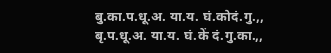बु.का.प.धू.अ. या.य. घं.कोदं.गु.,,
बृ.प.धू.अ. या.य. घं.कें दं.गु.का.,,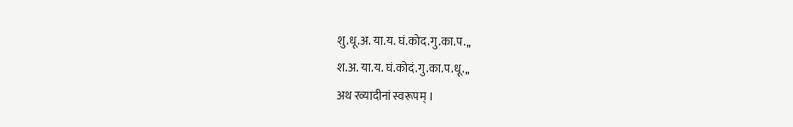शु.धू.अ. या.य. घं.कोद.गु.का.प.,,
श.अ. या.य. घं.कोदं.गु.का.प.धू.,,
अथ रव्यादीनां स्वरूपम् ।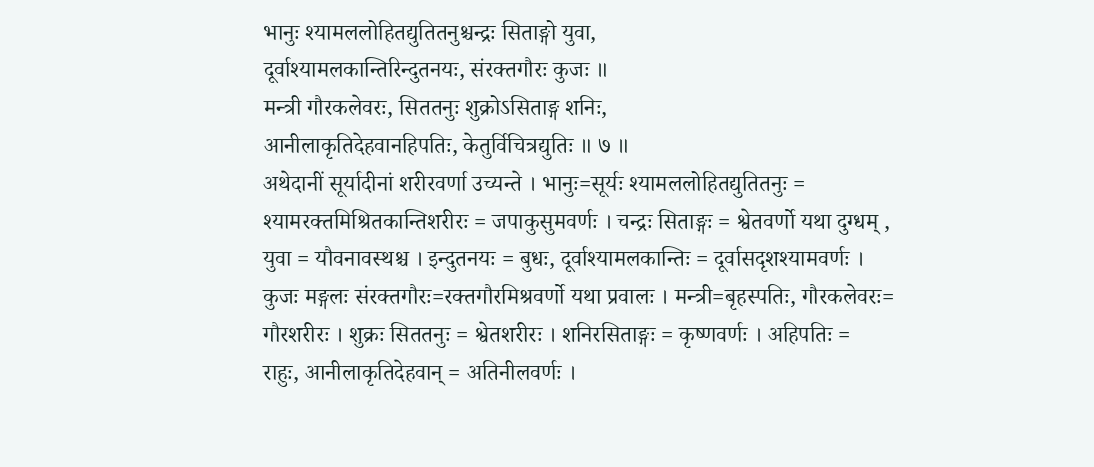भानुः श्यामललोहितद्युतितनुश्चन्द्रः सिताङ्गो युवा,
दूर्वाश्यामलकान्तिरिन्दुतनयः, संरक्तगौरः कुजः ॥
मन्त्री गौरकलेवरः, सिततनुः शुक्रोऽसिताङ्ग शनिः,
आनीलाकृतिदेहवानहिपतिः, केतुर्विचित्रद्युतिः ॥ ७ ॥
अथेदानीं सूर्यादीनां शरीरवर्णा उच्यन्ते । भानुः=सूर्यः श्यामललोहितद्युतितनुः =
श्यामरक्तमिश्रितकान्तिशरीरः = जपाकुसुमवर्णः । चन्द्रः सिताङ्गः = श्वेतवर्णो यथा दुग्धम् ,
युवा = यौवनावस्थश्च । इन्दुतनयः = बुधः, दूर्वाश्यामलकान्तिः = दूर्वासदृशश्यामवर्णः ।
कुजः मङ्गलः संरक्तगौरः=रक्तगौरमिश्रवर्णो यथा प्रवालः । मन्त्री=बृहस्पतिः, गौरकलेवरः=
गौरशरीरः । शुक्रः सिततनुः = श्वेतशरीरः । शनिरसिताङ्गः = कृष्णवर्णः । अहिपतिः =
राहुः, आनीलाकृतिदेहवान् = अतिनीलवर्णः ।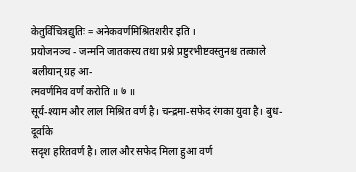केतुर्विचित्रद्युतिः = अनेकवर्णमिश्रितशरीर इति ।
प्रयोजनञ्च - जन्मनि जातकस्य तथा प्रश्ने प्रष्टुरभीष्टवस्तुनश्च तत्काले बलीयान् ग्रह आ-
त्मवर्णमिव वर्णं करोति ॥ ७ ॥
सूर्य-श्याम और लाल मिश्रित वर्ण है। चन्द्रमा-सफेद रंगका युवा है। बुध-दूर्वाके
सदृश हरितवर्ण है। लाल और सफेद मिला हुआ वर्ण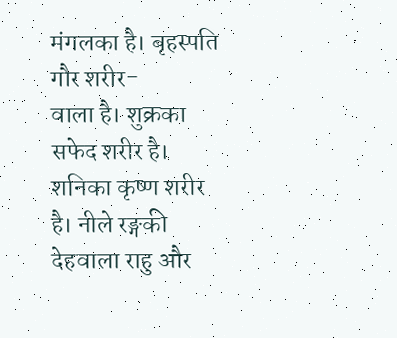मंगलका है। बृहस्पति गौर शरीर-
वाला है। शुक्रका सफेद शरीर है। शनिका कृष्ण शरीर है। नीले रङ्गकी देहवाला राहु और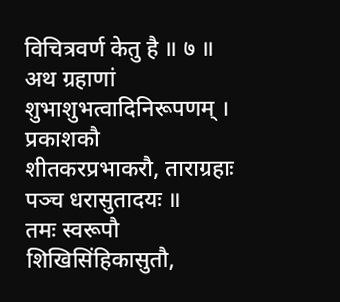विचित्रवर्ण केतु है ॥ ७ ॥
अथ ग्रहाणां शुभाशुभत्वादिनिरूपणम् ।
प्रकाशकौ शीतकरप्रभाकरौ, ताराग्रहाः पञ्च धरासुतादयः ॥
तमः स्वरूपौ शिखिसिंहिकासुतौ,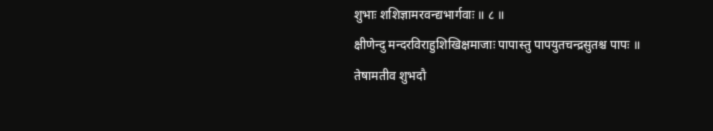शुभाः शशिज्ञामरवन्द्यभार्गवाः ॥ ८ ॥
क्षीणेन्दु मन्दरविराहुशिखिक्षमाजाः पापास्तु पापयुतचन्द्रसुतश्च पापः ॥
तेषामतीव शुभदौ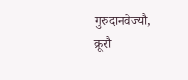गुरुदानवेज्यौ, क्रूरौ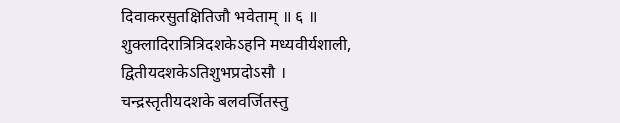दिवाकरसुतक्षितिजौ भवेताम् ॥ ६ ॥
शुक्लादिरात्रित्रिदशकेऽहनि मध्यवीर्यशाली, द्वितीयदशकेऽतिशुभप्रदोऽसौ ।
चन्द्रस्तृतीयदशके बलवर्जितस्तु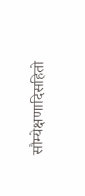सौम्येक्षणादिसहितो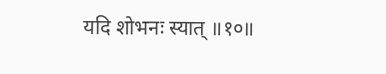यदि शोभनः स्यात् ॥१०॥